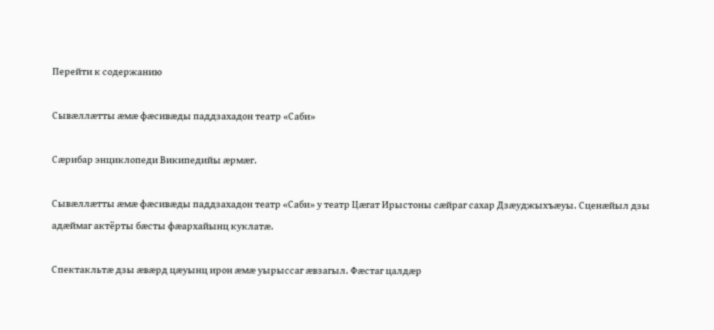Перейти к содержанию

Сывæллæтты æмæ фæсивæды паддзахадон театр «Саби»

Сæрибар энциклопеди Википедийы æрмæг.

Сывæллæтты æмæ фæсивæды паддзахадон театр «Саби» у театр Цæгат Ирыстоны сæйраг сахар Дзæуджыхъæуы. Сценæйыл дзы адæймаг актёрты бæсты фæархайынц куклатæ.

Спектакльтæ дзы æвæрд цæуынц ирон æмæ уырыссаг æвзагыл. Фæстаг цалдæр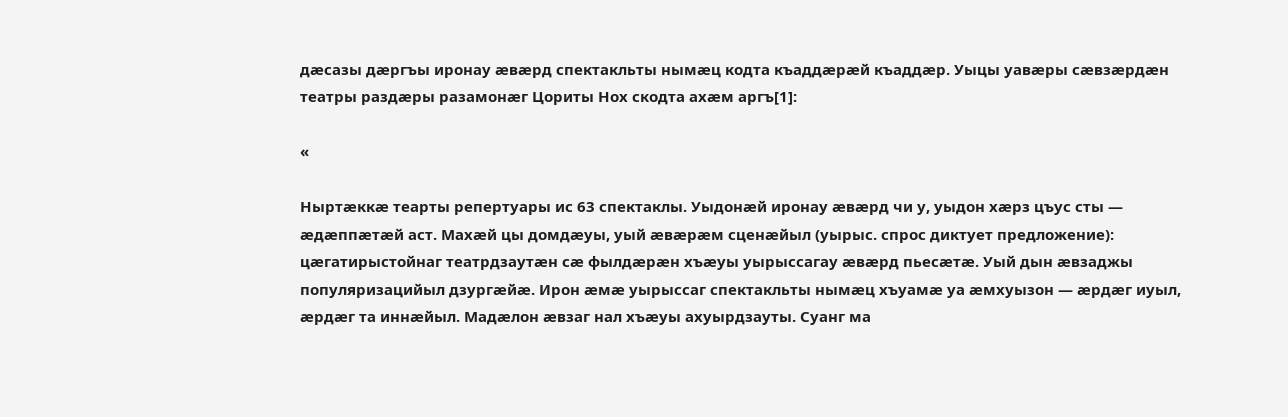дæсазы дæргъы иронау æвæрд спектакльты нымæц кодта къаддæрæй къаддæр. Уыцы уавæры сæвзæрдæн театры раздæры разамонæг Цориты Нох скодта ахæм аргъ[1]:

«

Ныртæккæ теарты репертуары ис 63 спектаклы. Уыдонæй иронау æвæрд чи у, уыдон хæрз цъус сты — æдæппæтæй аст. Махæй цы домдæуы, уый æвæрæм сценæйыл (уырыс. спрос диктует предложение): цæгатирыстойнаг театрдзаутæн сæ фылдæрæн хъæуы уырыссагау æвæрд пьесæтæ. Уый дын æвзаджы популяризацийыл дзургæйæ. Ирон æмæ уырыссаг спектакльты нымæц хъуамæ уа æмхуызон — æрдæг иуыл, æрдæг та иннæйыл. Мадæлон æвзаг нал хъæуы ахуырдзауты. Суанг ма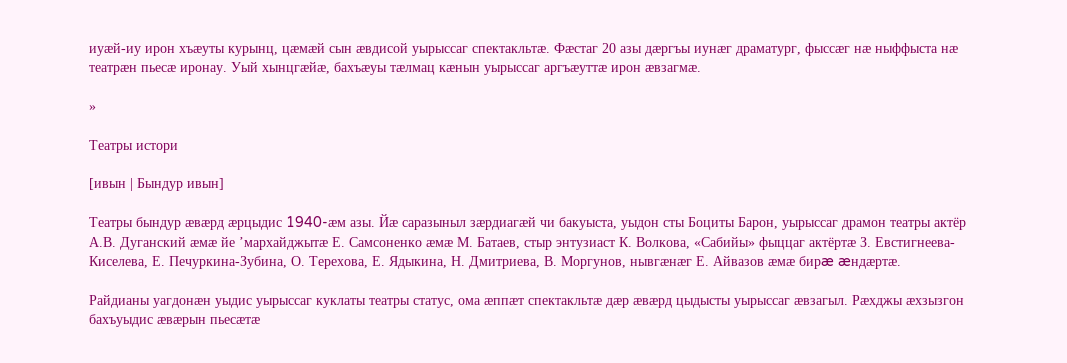иуæй-иу ирон хъæуты курынц, цæмæй сын æвдисой уырыссаг спектакльтæ. Фæстаг 20 азы дæргъы иунæг драматург, фыссæг нæ ныффыста нæ театрæн пьесæ иронау. Уый хынцгæйæ, бахъæуы тæлмац кæнын уырыссаг аргъæуттæ ирон æвзагмæ.

»

Театры истори

[ивын | Бындур ивын]

Театры бындур æвæрд æрцыдис 1940-æм азы. Йæ саразыныл зæрдиагæй чи бакуыста, уыдон сты Боциты Барон, уырыссаг драмон театры актёр А.В. Дуганский æмæ йе ’мархайджытæ Е. Самсоненко æмæ М. Батаев, стыр энтузиаст К. Волкова, «Сабийы» фыццаг актёртæ З. Евстигнеева-Киселева, Е. Печуркина-Зубина, О. Терехова, Е. Ядыкина, Н. Дмитриева, В. Моргунов, нывгæнæг Е. Айвазов æмæ бирæ æндæртæ.

Райдианы уагдонæн уыдис уырыссаг куклаты театры статус, ома æппæт спектакльтæ дæр æвæрд цыдысты уырыссаг æвзагыл. Рæхджы æхзызгон бахъуыдис æвæрын пьесæтæ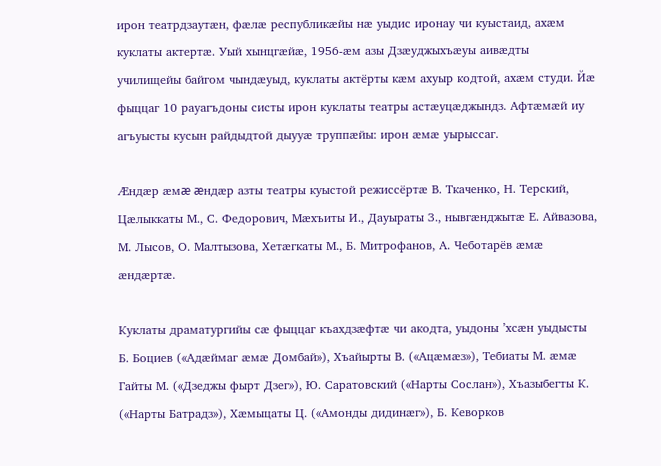ирон театрдзаутæн, фæлæ республикæйы нæ уыдис иронау чи куыстаид, ахæм куклаты актертæ. Уый хынцгæйæ, 1956-æм азы Дзæуджыхъæуы аивæдты училищейы байгом чындæуыд, куклаты актёрты кæм ахуыр кодтой, ахæм студи. Йæ фыццаг 10 рауагъдоны систы ирон куклаты театры астæуцæджындз. Афтæмæй иу агъуысты кусын райдыдтой дыууæ труппæйы: ирон æмæ уырыссаг.

Æндæр æмæ æндæр азты театры куыстой режиссёртæ В. Ткаченко, Н. Терский, Цæлыккаты М., С. Федорович, Мæхъиты И., Дауыраты З., нывгæнджытæ Е. Айвазова, М. Лысов, О. Малтызова, Хетæгкаты М., Б. Митрофанов, А. Чеботарёв æмæ æндæртæ.

Куклаты драматургийы сæ фыццаг къахдзæфтæ чи акодта, уыдоны ’хсæн уыдысты Б. Боциев («Адæймаг æмæ Домбай»), Хъайырты В. («Ацæмæз»), Тебиаты М. æмæ Гайты М. («Дзеджы фырт Дзег»), Ю. Саратовский («Нарты Сослан»), Хъазыбегты К. («Нарты Батрадз»), Хæмыцаты Ц. («Амонды дидинæг»), Б. Кеворков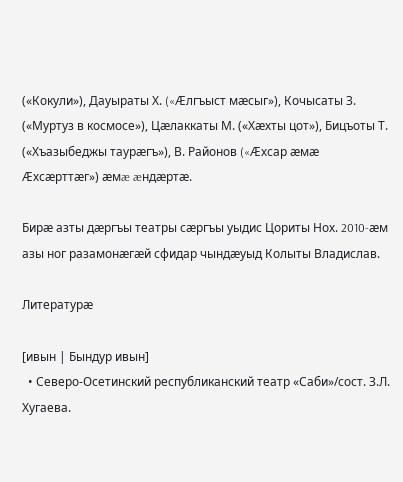(«Кокули»), Дауыраты Х. («Æлгъыст мæсыг»), Кочысаты З. («Муртуз в космосе»), Цæлаккаты М. («Хæхты цот»), Бицъоты Т. («Хъазыбеджы таурæгъ»), В. Районов («Æхсар æмæ Æхсæрттæг») æмæ æндæртæ.

Бирæ азты дæргъы театры сæргъы уыдис Цориты Нох. 2010-æм азы ног разамонæгæй сфидар чындæуыд Колыты Владислав.

Литературæ

[ивын | Бындур ивын]
  • Северо-Осетинский республиканский театр «Саби»/сост. З.Л. Хугаева.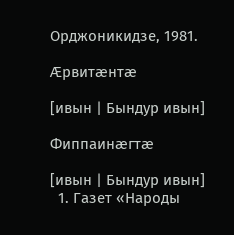Орджоникидзе, 1981.

Æрвитæнтæ

[ивын | Бындур ивын]

Фиппаинæгтæ

[ивын | Бындур ивын]
  1. Газет «Народы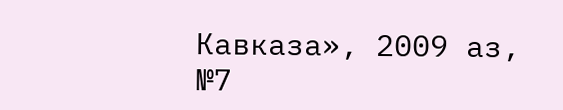Кавказа», 2009 аз, №7